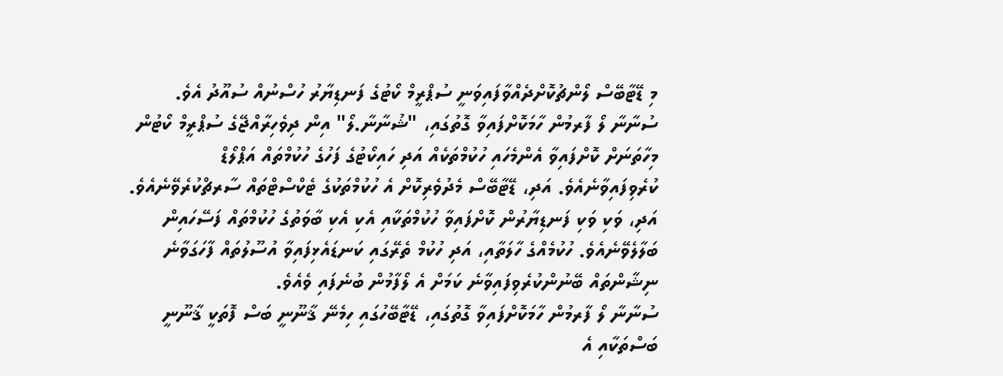މި ޑޭޓާބޭސް ލޯންޗުކޮށްދެއްވާފައިވަނީ ސުޕްރީމް ކޯޓުގެ ފަނޑިޔާރު ހުސްނުއް ސުއޫދު އެވެ.
ސުނާނާ ލޯ ފާރމުން ހާމަކޮށްފައިވާ ގޮތުގައި، "ޝުނާނާ.ލޯ" އިން ދިވެހިރާއްޖޭގެ ސުޕްރީމް ކޯޓުން މިހާތަނަށް ކޮށްފައިވާ އެންމެހައި ހުކުމްތަކެއް އަދި ހައިކޯޓުގެ ފަހުގެ ހުކުމްތައް އަޕްލޯޑް ކުރެވިފައިވާނެއެވެ. އަދި، ޑޭޓާބޭސް މެދުވެރިކޮށް އެ ހުކުމްތަކުގެ ޓެކްސްޓްތައް ސާރޗްކުރެވޭނެއެވެ. އަދި، ވަކި ވަކި ފަނޑިޔާރުން ކޮށްފައިވާ ހުކުމްތަކާއި އެކި އެކި ބާވަތުގެ ހުކުމްތައް ފަސޭހައިން ބަލާލެވޭނެއެވެ. ހުކުމެއްގެ ހާލަތާއި، އަދި ހުކުމް ތެރޭގައި ކަނޑައެޅިފައިވާ އުސޫލުތައް ފާހަގަވާނެ ނިޝާންތައް ބޭނުންކުރެވިފައިވާނެ ކަމަށް އެ ލޯފާމުން ބުނެފައި ވެއެވެ.
ސުނާނާ ލޯ ފާރމުން ހާމަކޮށްފައިވާ ގޮތުގައި، ޑޭޓާބޭހުގައި ހިމެނޭ ޤާނޫނީ ބަސް ފޮތަކީ ޤާނޫނީ ބަސްތަކާއި އެ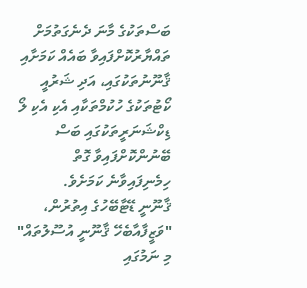ބަސްތަކުގެ މާނަ ދެނެގަތުމަށް ތައްޔާރުކޮށްފައިވާ ބައެއް ކަމަށާއި ޤާނޫނުތަކުގައި، އަދި ޝަރުއީ ކޯޓުތަކުގެ ހުކުމްތަކާއި އެކި އެކި ލޯ ޑިކްޝަނަރީތަކުގައި ބަސް ބޭނުންކޮށްފައިވާ ގޮތް ހިމެނިފައިވާނެ ކަމަށެވެ.
ޤާނޫނީ ޑޭޓާބޭހުގެ އިތުރުން، "ވަޒީފާއާބެހޭ ޤާނޫނީ އުސޫލުތައް" މި ނަމުގައި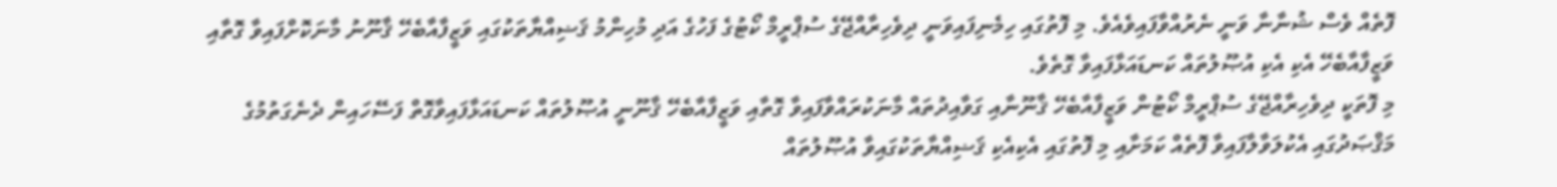ފޮތެއް ވެސް ޝުނާނާ ވަނީ ނެރުއްވާފައިވެއެވެ. މި ފޮތުގައި ހިމެނިފައިވަނީ ދިވެހިރާއްޖޭގެ ސުޕްރީމް ކޯޓުގެ ފަހުގެ އަދި މުހިންމު ޤަޟިއްޔާތަކުގައި ވަޒީފާއާބެހޭ ޤާނޫނު މާނަކޮށްފައިވާ ގޮތާއި ވަޒީފާއާބެހޭ އެކި އެކި އުޞޫލުތައް ކަނޑައަޅާފައިވާ ގޮތެވެ.
މި ފޮތަކީ ދިވެހިރާއްޖޭގެ ސުޕްރީމް ކޯޓުން ވަޒީފާއާބެހޭ ޤާނޫނާއި ގަވާއިދުތައް މާނަކުރައްވާފައިވާ ގޮތާއި ވަޒީފާއާބެހޭ ޤާނޫނީ އުޞޫލުތައް ކަނޑައަޅާފައިވާގޮތް ފަސޭހައިން ދެނެގަތުމުގެ މަޤްޞަދުގައި އެކުލަވާލާފައިވާ ފޮތެއް ކަމަށާއި މި ފޮތުގައި އެކިއެކި ޤަޟިއްޔާތަކުގައިވާ އުޞޫލުތައް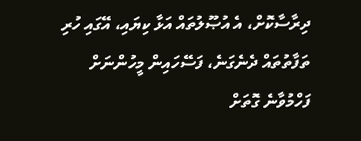ދިރާސާކޮށް، އެ އުޞޫލުތައް އަޅާ ކިޔައި، އޭގައި ހުރި ތަފާތުތައް ދެނެގަނެ، ފަސޭހައިން މީހުންނަށް ފަހްމުވާނެ ގޮތަށް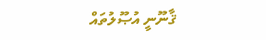ޤާނޫނީ އުޞޫލުތައް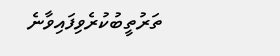ތަރުތީބުކުރެވިފައިވާނެ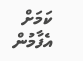ކަމަށް އެފާމުން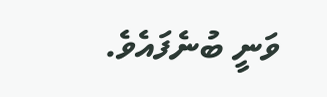ވަނީ ބުނެފައެވެ.